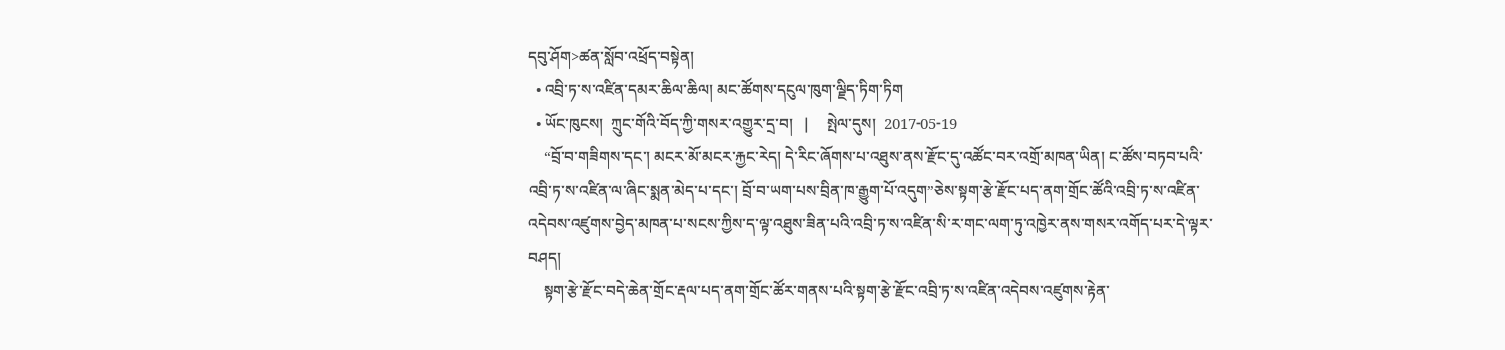དབུ་ཤོག>ཚན་སློབ་འཕྲོད་བསྟེན།
  • འབྲི་ཏ་ས་འཛིན་དམར་ཆིལ་ཆིལ། མང་ཚོགས་དངུལ་ཁུག་ལྗིད་ཏིག་ཏིག
  • ཡོང་ཁུངས།  ཀྲུང་གོའི་བོད་ཀྱི་གསར་འགྱུར་དྲ་བ།   |     སྤེལ་དུས།  2017-05-19
    “བྲོ་བ་གཟིགས་དང་། མངར་མོ་མངར་རྐྱང་རེད། དེ་རིང་ཞོགས་པ་འཐུས་ནས་རྫོང་དུ་འཚོང་བར་འགྲོ་མཁན་ཡིན། ང་ཚོས་བཏབ་པའི་འབྲི་ཏ་ས་འཛིན་ལ་ཞིང་སྨན་མེད་པ་དང་། བྲོ་བ་ཡག་པས་བྲིན་ཁ་རྒྱུག་པོ་འདུག”ཅེས་སྟག་རྩེ་རྫོང་པད་ནག་གྲོང་ཚོའི་འབྲི་ཏ་ས་འཛིན་འདེབས་འཛུགས་བྱེད་མཁན་པ་སངས་ཀྱིས་ད་ལྟ་འཐུས་ཟིན་པའི་འབྲི་ཏ་ས་འཛིན་སི་ར་གང་ལག་ཏུ་འཁྱེར་ནས་གསར་འགོད་པར་དེ་ལྟར་བཤད།
    སྟག་རྩེ་རྫོང་བདེ་ཆེན་གྲོང་རྡལ་པད་ནག་གྲོང་ཚོར་གནས་པའི་སྟག་རྩེ་རྫོང་འབྲི་ཏ་ས་འཛིན་འདེབས་འཛུགས་རྟེན་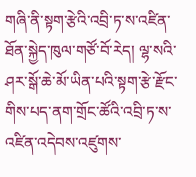གཞི་ནི་སྟག་རྩེའི་འབྲི་ཏ་ས་འཛིན་ཐོན་སྐྱེད་ཁུལ་གཙོ་བོ་རེད། ལྷ་སའི་ཤར་སྒོ་ཆེ་མོ་ཡིན་པའི་སྟག་རྩེ་རྫོང་གིས་པད་ནག་གྲོང་ཚོའི་འབྲི་ཏ་ས་འཛིན་འདེབས་འཛུགས་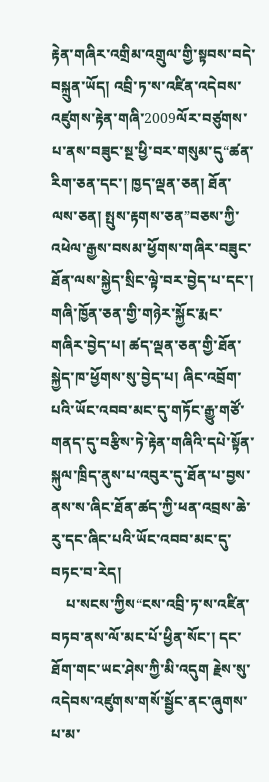རྟེན་གཞིར་འགྲིམ་འགྲུལ་གྱི་སྟབས་བདེ་བསྐྲུན་ཡོད། འབྲི་ཏ་ས་འཛིན་འདེབས་འཛུགས་རྟེན་གཞི་2009ལོར་བཙུགས་པ་ནས་བཟུང་སྔ་ཕྱི་བར་གསུམ་དུ“ཚན་རིག་ཅན་དང་། ཁྱད་ལྡན་ཅན། ཐོན་ལས་ཅན། སྤུས་རྟགས་ཅན”བཅས་ཀྱི་འཕེལ་རྒྱས་བསམ་ཕྱོགས་གཞིར་བཟུང་ཐོན་ལས་སྐྱེད་སྲིང་ལྟེ་བར་བྱེད་པ་དང་། གཞི་ཁྱོན་ཅན་གྱི་གཉེར་སྐྱོང་རྨང་གཞིར་བྱེད་པ། ཚད་ལྡན་ཅན་གྱི་ཐོན་སྐྱེད་ཁ་ཕྱོགས་སུ་བྱེད་པ། ཞིང་འབྲོག་པའི་ཡོང་འབབ་མང་དུ་གཏོང་རྒྱུ་གཙོ་གནད་དུ་བརྩིས་ཏེ་རྟེན་གཞིའི་དཔེ་སྟོན་སྐུལ་ཁྲིད་ནུས་པ་འབུར་དུ་ཐོན་པ་བྱས་ནས་ས་ཞིང་ཐོན་ཚད་ཀྱི་ཕན་འབྲས་ཆེ་རུ་དང་ཞིང་པའི་ཡོང་འབབ་མང་དུ་བཏང་བ་རེད།
    པ་སངས་ཀྱིས“ངས་འབྲི་ཏ་ས་འཛིན་བཏབ་ནས་ལོ་མང་པོ་ཕྱིན་སོང་། དང་ཐོག་གང་ཡང་ཤེས་ཀྱི་མི་འདུག རྗེས་སུ་འདེབས་འཛུགས་གསོ་སྦྱོང་ནང་ཞུགས་པ་མ་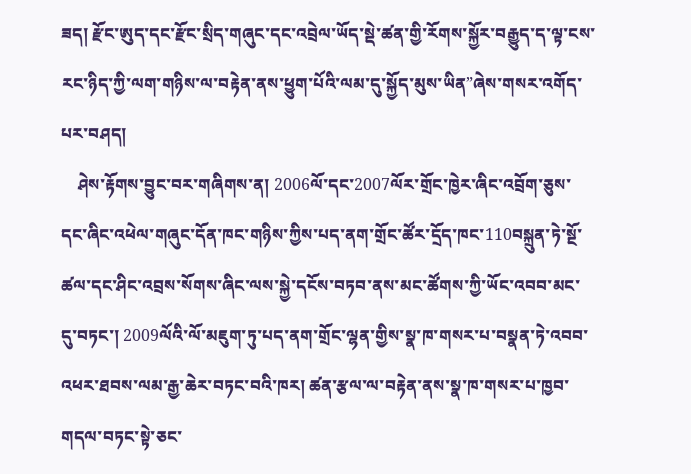ཟད། རྫོང་ཨུད་དང་རྫོང་སྲིད་གཞུང་དང་འབྲེལ་ཡོད་སྡེ་ཚན་གྱི་རོགས་སྐྱོར་བརྒྱུད་ད་ལྟ་ངས་རང་ཉིད་ཀྱི་ལག་གཉིས་ལ་བརྟེན་ནས་ཕྱུག་པོའི་ལམ་དུ་སྐྱོད་མུས་ཡིན”ཞེས་གསར་འགོད་པར་བཤད།
    ཤེས་རྟོགས་བྱུང་བར་གཞིགས་ན། 2006ལོ་དང་2007ལོར་གྲོང་ཁྱེར་ཞིང་འབྲོག་ཅུས་དང་ཞིང་འཕེལ་གཞུང་དོན་ཁང་གཉིས་ཀྱིས་པད་ནག་གྲོང་ཚོར་དྲོད་ཁང་110བསྐྲུན་ཏེ་སྔོ་ཚལ་དང་ཤིང་འབྲས་སོགས་ཞིང་ལས་སྐྱེ་དངོས་བཏབ་ནས་མང་ཚོགས་ཀྱི་ཡོང་འབབ་མང་དུ་བཏང་། 2009ལོའི་ལོ་མཇུག་ཏུ་པད་ནག་གྲོང་ལྷན་གྱིས་སྣ་ཁ་གསར་པ་བསྣན་ཏེ་འབབ་འཕར་ཐབས་ལམ་རྒྱ་ཆེར་བཏང་བའི་ཁར། ཚན་རྩལ་ལ་བརྟེན་ནས་སྣ་ཁ་གསར་པ་ཁྱབ་གདལ་བཏང་སྟེ་ཅང་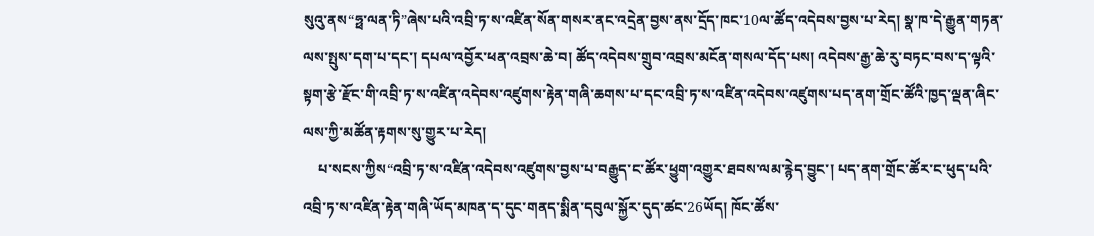སུའུ་ནས“ཧྥ་ལན་ཏི”ཞེས་པའི་འབྲི་ཏ་ས་འཛིན་སོན་གསར་ནང་འདྲེན་བྱས་ནས་དྲོད་ཁང་10ལ་ཚོད་འདེབས་བྱས་པ་རེད། སྣ་ཁ་དེ་རྒྱུན་གཏན་ལས་སྤུས་དག་པ་དང་། དཔལ་འབྱོར་ཕན་འབྲས་ཆེ་བ། ཚོད་འདེབས་གྲུབ་འབྲས་མངོན་གསལ་དོད་པས། འདེབས་རྒྱ་ཆེ་རུ་བཏང་བས་ད་ལྟའི་སྟག་རྩེ་རྫོང་གི་འབྲི་ཏ་ས་འཛིན་འདེབས་འཛུགས་རྟེན་གཞི་ཆགས་པ་དང་འབྲི་ཏ་ས་འཛིན་འདེབས་འཛུགས་པད་ནག་གྲོང་ཚོའི་ཁྱད་ལྡན་ཞིང་ལས་ཀྱི་མཚོན་རྟགས་སུ་གྱུར་པ་རེད།
    པ་སངས་ཀྱིས“འབྲི་ཏ་ས་འཛིན་འདེབས་འཛུགས་བྱས་པ་བརྒྱུད་ང་ཚོར་ཕྱུག་འགྱུར་ཐབས་ལམ་རྙེད་བྱུང་། པད་ནག་གྲོང་ཚོར་ང་ཕུད་པའི་འབྲི་ཏ་ས་འཛིན་རྟེན་གཞི་ཡོད་མཁན་ད་དུང་གནད་སྨིན་དབུལ་སྐྱོར་དུད་ཚང་26ཡོད། ཁོང་ཚོས་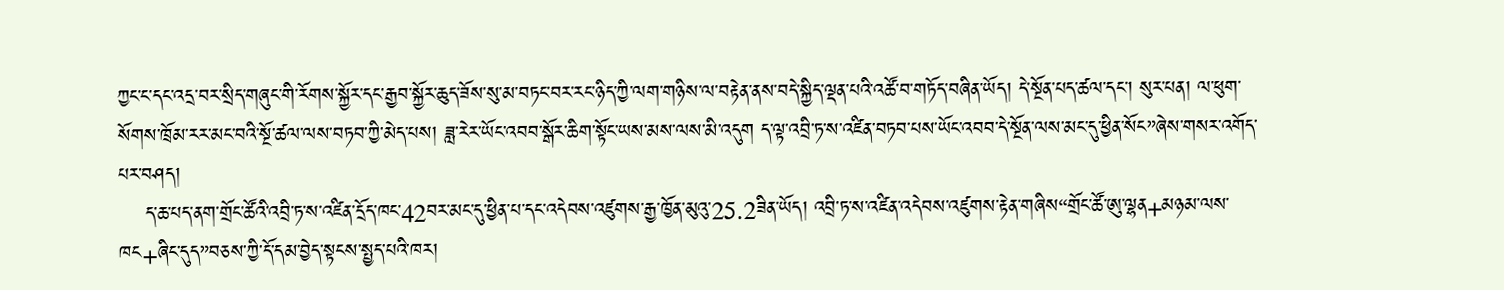ཀྱང་ང་དང་འདྲ་བར་སྲིད་གཞུང་གི་རོགས་སྐྱོར་དང་རྒྱབ་སྐྱོར་ཆུད་ཟོས་སུ་མ་བཏང་བར་རང་ཉིད་ཀྱི་ལག་གཉིས་ལ་བརྟེན་ནས་བདེ་སྐྱིད་ལྡན་པའི་འཚོ་བ་གཏོད་བཞིན་ཡོད། དེ་སྔོན་པད་ཚལ་དང་། སུར་པན། ལ་ཕུག་སོགས་ཁྲོམ་རར་མང་བའི་སྔོ་ཚལ་ལས་བཏབ་ཀྱི་མེད་པས། ཟླ་རེར་ཡོང་འབབ་སྒོར་ཆིག་སྟོང་ཡས་མས་ལས་མི་འདུག ད་ལྟ་འབྲི་ཏ་ས་འཛིན་བཏབ་པས་ཡོང་འབབ་དེ་སྔོན་ལས་མང་དུ་ཕྱིན་སོང”ཞེས་གསར་འགོད་པར་བཤད།
    ད་ཆ་པད་ནག་གྲོང་ཚོའི་འབྲི་ཏ་ས་འཛིན་དྲོད་ཁང་42བར་མང་དུ་ཕྱིན་པ་དང་འདེབས་འཛུགས་རྒྱ་ཁྱོན་མུའུ་25.2ཟིན་ཡོད། འབྲི་ཏ་ས་འཛིན་འདེབས་འཛུགས་རྟེན་གཞིས“གྲོང་ཚོ་ཨུ་ལྷན+མཉམ་ལས་ཁང+ཞིང་དུད”བཅས་ཀྱི་དོ་དམ་བྱེད་སྟངས་སྤྱད་པའི་ཁར།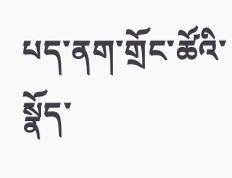པད་ནག་གྲོང་ཚོའི་སྣོད་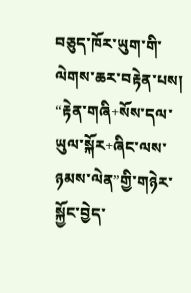བཅུད་ཁོར་ཡུག་གི་ལེགས་ཆར་བརྟེན་པས། “རྟེན་གཞི+སོས་དལ་ཡུལ་སྐོར+ཞིང་ལས་ཉམས་ལེན”གྱི་གཉེར་སྐྱོང་བྱེད་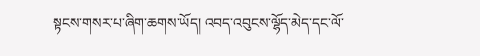སྟངས་གསར་པ་ཞིག་ཆགས་ཡོད། འབད་འབུངས་ལྷོད་མེད་དང་ལོ་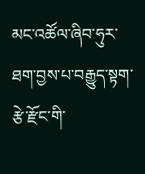མང་འཚོལ་ཞིབ་ཧུར་ཐག་བྱས་པ་བརྒྱུད་སྟག་རྩེ་རྫོང་གི་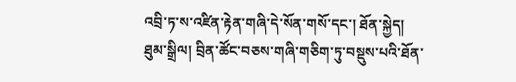འབྲི་ཏ་ས་འཛིན་རྟེན་གཞི་དེ་སོན་གསོ་དང་། ཐོན་སྐྱེད། ཐུམ་སྒྲིལ། བྲིན་ཚོང་བཅས་གཞི་གཅིག་ཏུ་བསྡུས་པའི་ཐོན་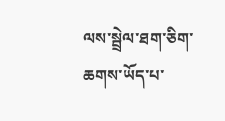ལས་སྦྲེལ་ཐག་ཅིག་ཆགས་ཡོད་པ་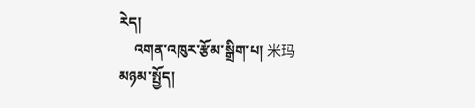རེད།
    འགན་འཁུར་རྩོམ་སྒྲིག་པ། 米玛
མཉམ་སྤྱོད།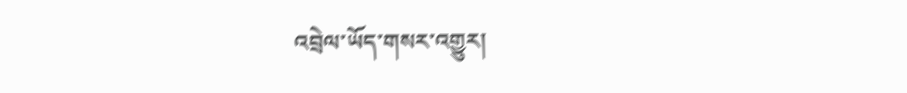འབྲེལ་ཡོད་གསར་འགྱུར།